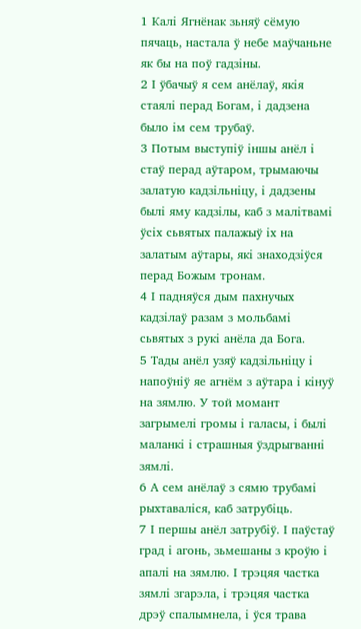1 Калі Ягнёнак зьняў сёмую пячаць, настала ў небе маўчаньне як бы на поў гадзіны.
2 І ўбачыў я сем анёлаў, якія стаялі перад Богам, і дадзена было ім сем трубаў.
3 Потым выступіў іншы анёл і стаў перад аўтаром, трымаючы залатую кадзільніцу, і дадзены былі яму кадзілы, каб з малітвамі ўсіх сьвятых палажыў іх на залатым аўтары, які знаходзіўся перад Божым тронам.
4 І падняўся дым пахнучых кадзілаў разам з мольбамі сьвятых з рукі анёла да Бога.
5 Тады анёл узяў кадзільніцу і напоўніў яе агнём з аўтара і кінуў на зямлю. У той момант загрымелі громы і галасы, і былі маланкі і страшныя ўздрыгванні зямлі.
6 А сем анёлаў з сямю трубамі рыхтаваліся, каб затрубіць.
7 І першы анёл затрубіў. І паўстаў град і агонь, зьмешаны з кроўю і апалі на зямлю. І трэцяя частка зямлі згарэла, і трэцяя частка дрэў спалымнела, і ўся трава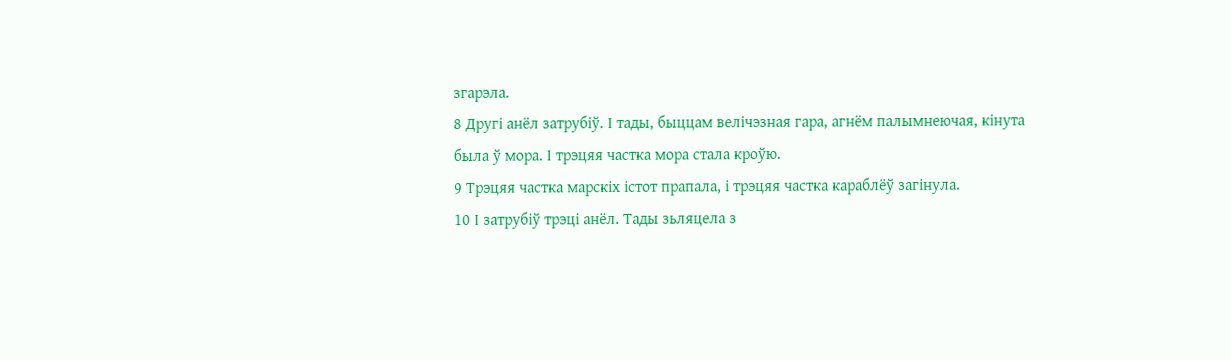згарэла.
8 Другі анёл затрубіў. І тады, быццам велічэзная гара, агнём палымнеючая, кінута была ў мора. І трэцяя частка мора стала кроўю.
9 Трэцяя частка марскіх істот прапала, і трэцяя частка караблёў загінула.
10 І затрубіў трэці анёл. Тады зьляцела з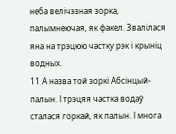неба велічэзная зорка, палымнеючая, як факел. Звалілася яна на трэцюю частку рэк і крыніц водных.
11 А назва той зоркі Абсінцый-палын. І трэцяя частка водаў сталася горкай, як палын. І многа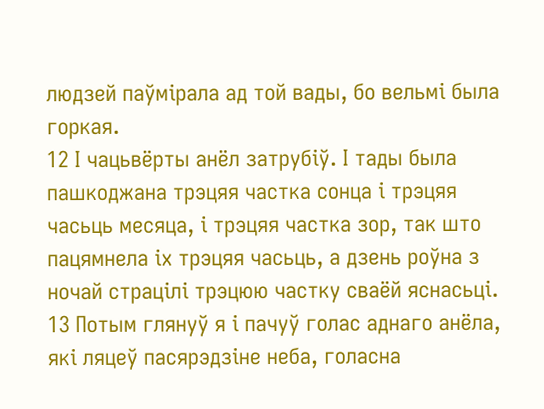людзей паўмірала ад той вады, бо вельмі была горкая.
12 І чацьвёрты анёл затрубіў. І тады была пашкоджана трэцяя частка сонца і трэцяя часьць месяца, і трэцяя частка зор, так што пацямнела іх трэцяя часьць, а дзень роўна з ночай страцілі трэцюю частку сваёй яснасьці.
13 Потым глянуў я і пачуў голас аднаго анёла, які ляцеў пасярэдзіне неба, голасна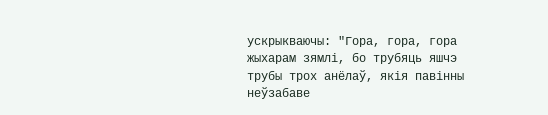ускрыкваючы: "Гора, гора, гора жыхарам зямлі, бо трубяць яшчэ трубы трох анёлаў, якія павінны неўзабаве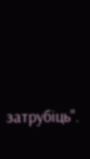затрубіць".